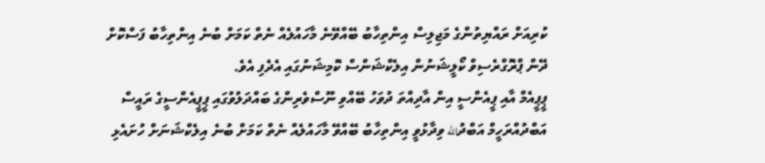ކުރިއަށް ރައްޔިތުންގެ މަޖިލިސް އިންތިހާބު ބޭއްވޭނެ މާހައުލެއް ނެތް ކަމަށް ބުނެ އިންތިހާބު ފަސްކޮށް ދޭން ޕްރޮގްރެސިވް ކޯލީޝަނުން އިލެކްޝަންސް ކޮމިޝަނުގައި އެދެފި އެވެ.
ޕީޕީއެމް އާއި ޕީއެންސީ އިން އާދިއްތަ ދުވަހު ބޭއްވި ނޫސްވެރިންގެ ބައްދަލުވުގައި ޕީޕީއެންސީގެ ރައީސް އަބްދުއްރަހީމް އަބްދުالله ވިދާޅުވީ އިންތިހާބު ބޭއްވޭ މާހައުލެއް ނެތް ކަމަށް ބުނެ އިލެކްޝަނަށް ހުށައެޅި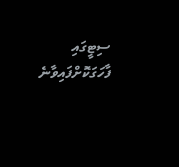ސިޓީގައި ފާހަގަކޮށްފައިވާނެ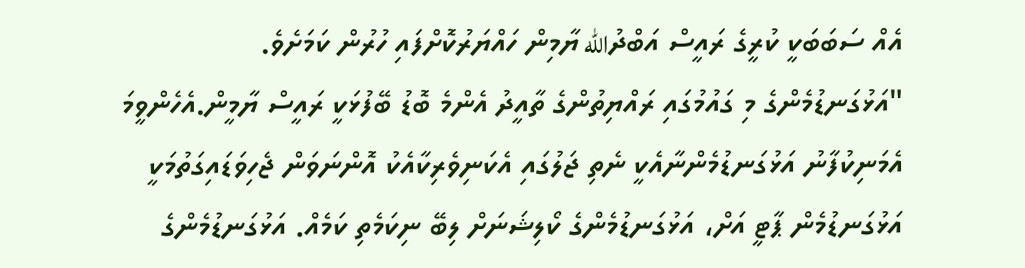އެއް ސަބަބަކީ ކުރީގެ ރައީސް އަބްދުالله ޔާމިން ހައްޔަރުކޮށްފައި ހުރުން ކަމަށެވެ.
"އަޅުގަނޑުމެންގެ މި ގައުމުގައި ރައްޔިތުންގެ ތާއީދު އެންމެ ބޮޑު ބޭފުޅަކީ ރައީސް ޔާމީން.އެހެންވީމަ އެމަނިކުފާނު އަޅުގަނޑުމެންނާއެކީ ނެތި ޖަލުގައި އެކަނިވެރިކާއެކު އޮންނަވަން ޖެހިވަޑައިގަތުމަކީ އަޅުގަނޑުމެން ޕާޓީ އަށް، އަޅުގަނޑުމެންގެ ކޯލިޝަނަށް ލިބޭ ނިކަމެތި ކަމެއް. އަޅުގަނޑުމެންގެ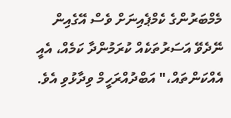މެމްބަރުންގެ ކެމްޕެއިނަށް ވެސް އޭގެއިން ނޭދެވޭ އަސަރުތަކެއް ކުރަމުންދާ ކަމެއް، އެއީ އެއްކަންތައް،" އަބްދުއްރަހީމް ވިދާޅުވި އެވެ.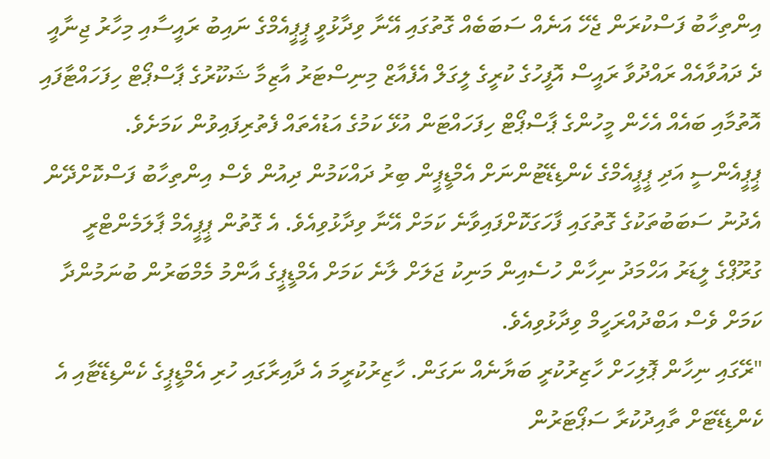އިންތިހާބު ފަސްކުރަން ޖެހޭ އަނެއް ސަބަބެއް ގޮތުގައި އޭނާ ވިދާޅުވީ ޕީޕީއެމްގެ ނައިބު ރައީސާއި މިހާރު ޖިނާއީ ދެ ދައުވާއެއް ރައްދުވާ ރައީސް އޮފީހުގެ ކުރީގެ ލީގަލް އެފެއާޒް މިނިސްޓަރު އާޒިމާ ޝަކޫރުގެ ޕާސްޕޯޓް ހިފަހައްޓާފައި އޮތުމާއި ބައެއް އެހެން މީހުންގެ ޕާސްޕޯޓް ހިފަހައްޓަން އުޅޭ ކަމުގެ އަޑުއެތައް ފެތުރިފައިވުން ކަމަށެވެ.
ޕީޕީއެންސީ އަދި ޕީޕީއެމްގެ ކެންޑިޑޭޓުންނަށް އެމްޑީޕީން ބިރު ދައްކަމުން ދިއުން ވެސް އިންތިހާބު ފަސްކޮށްދޭން އެދުނު ސަބަބުތަކުގެ ގޮތުގައި ފާހަގަކޮށްފައިވާނެ ކަމަށް އޭނާ ވިދާޅުވިއެވެ. އެ ގޮތުން ޕީޕީއެމް ޕާލަމެންޓްރީ ގުރޫޕްގެ ލީޑަރު އަހްމަދު ނިހާން ހުސެއިން މަނިކު ޖަލަށް ލާނެ ކަމަށް އެމްޑީޕީގެ އާންމު މެމްބަރުން ބުނަމުންދާ ކަމަށް ވެސް އަބްދުއްރަހީމް ވިދާޅުވިއެވެ.
"ރޭގައި ނިހާން ޕޮލިހަށް ހާޒިރުކުރީ ބަޔާނެއް ނަގަން. ހާޒިރުކުރީމަ އެ ދާއިރާގައި ހުރި އެމްޑީޕީގެ ކެންޑިޑޭޓާއި އެ ކެންޑިޑޭޓަށް ތާއިދުކުރާ ސަޕޯޓަރުން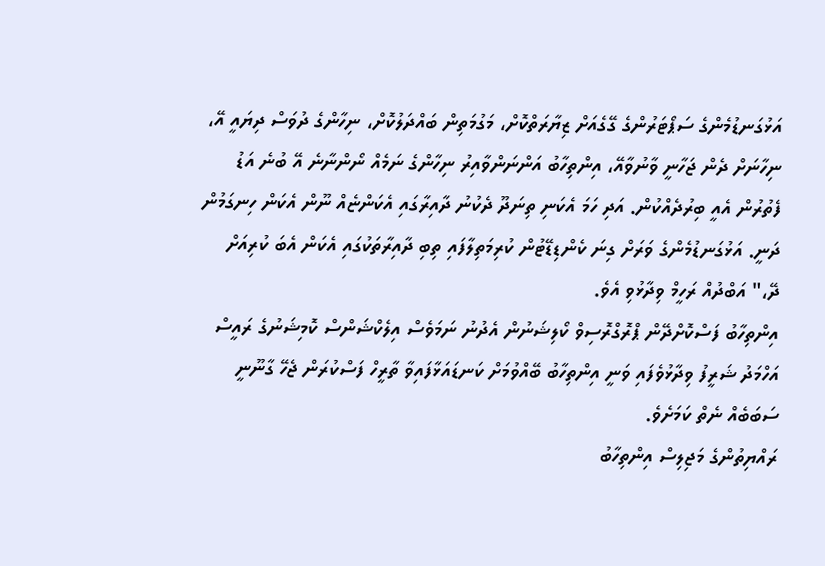އަޅުގަނޑުމެންގެ ސަޕޯޓަރުންގެ ގޭގެއަށް ޒިޔާރަތްކޮށް، މަގުމަތިން ބައްދަލުކޮށް، ނިހާންގެ ދުވަސް ދިޔައީ އޭ، ނިހާނަށް ދެން ޖަހާނީ ވާނުވާއޭ، އިންތިހާބު އަންނަންވާއިރު ނިހާންގެ ނަމެއް ނޯންނާނެ އޭ ބުނެ އަޑު ފެތުރުން އެއީ ބިރުދެއްކުން. އަދި ހަމަ އެކަނި ތިނަދޫ ދެކުނު ދާއިރާގައި އެކަންޏެއް ނޫން އެކަން ހިނގަމުން ދަނީ. އަޅުގަނޑުމެންގެ ވަރަށް ގިނަ ކެންޑިޑޭޓުން ކުރިމަތިލާފައި ތިބި ދާއިރާތަކުގައި އެކަން އެބަ ކުރިއަށް ދޭ،" އަބްދުއް ރަހީމް ވިދާޅުވި އެވެ.
އިންތިހާބު ފަސްކޮށްދޭން ޕްރޮގްރޮސިވް ކޯލިޝަނުން އެދުނު ނަމަވެސް އިލެކްޝަންސް ކޮމިޝަނުގެ ރައީސް އަހްމަދު ޝަރީފު ވިދާޅުވެފައި ވަނީ އިންތިހާބު ބޭއްވުމަށް ކަނޑައަޅާފައިވާ ތާރީހް ފަސްކުރަން ޖެހޭ ގާނޫނީ ސަބަބެއް ނެތް ކަމަށެވެ.
ރައްޔިތުންގެ މަޖިލިސް އިންތިހާބު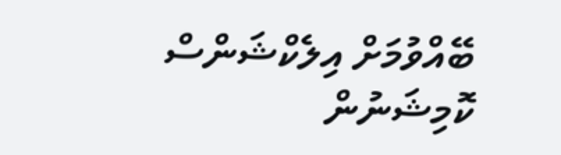ބޭއްވުމަށް އިލެކްޝަންސް ކޮމިޝަނުން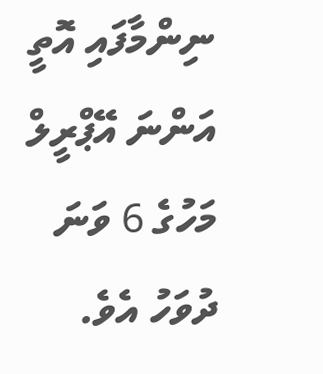ނިންމާފައި އޮތީ އަންނަ އޭޕްރީލް މަހުގެ 6 ވަނަ ދުވަހު އެވެ.